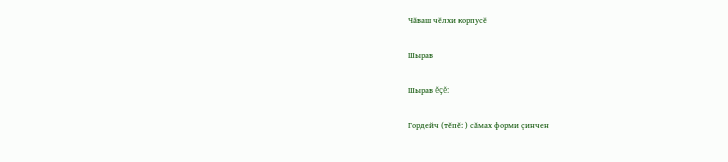Чӑваш чӗлхи корпусӗ

Шырав

Шырав ĕçĕ:

Гордейч (тĕпĕ: ) сăмах форми çинчен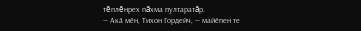тĕплĕнрех пăхма пултаратăр.
— Акӑ мӗн, Тихон Гордейч, — майӗпен те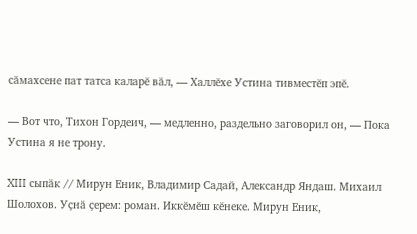сӑмахсене пат татса каларӗ вӑл, — Халлӗхе Устина тивместӗп эпӗ.

— Вот что, Тихон Гордеич, — медленно, раздельно заговорил он, — Пока Устина я не трону.

XIII сыпӑк // Мирун Еник, Владимир Садай, Александр Яндаш. Михаил Шолохов. Уҫнӑ ҫерем: роман. Иккӗмӗш кӗнеке. Мирун Еник,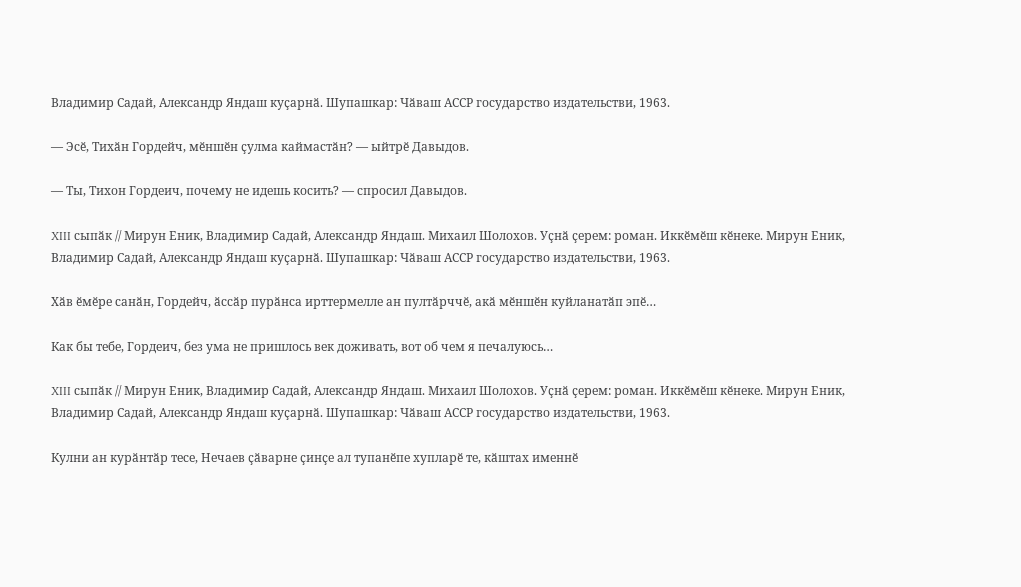Владимир Садай, Александр Яндаш куҫарнӑ. Шупашкар: Чӑваш АССР государство издательстви, 1963.

— Эсӗ, Тихӑн Гордейч, мӗншӗн ҫулма каймастӑн? — ыйтрӗ Давыдов.

— Ты, Тихон Гордеич, почему не идешь косить? — спросил Давыдов.

XIII сыпӑк // Мирун Еник, Владимир Садай, Александр Яндаш. Михаил Шолохов. Уҫнӑ ҫерем: роман. Иккӗмӗш кӗнеке. Мирун Еник, Владимир Садай, Александр Яндаш куҫарнӑ. Шупашкар: Чӑваш АССР государство издательстви, 1963.

Хӑв ӗмӗре санӑн, Гордейч, ӑссӑр пурӑнса ирттермелле ан пултӑрччӗ, акӑ мӗншӗн куйланатӑп эпӗ…

Как бы тебе, Гордеич, без ума не пришлось век доживать, вот об чем я печалуюсь…

XIII сыпӑк // Мирун Еник, Владимир Садай, Александр Яндаш. Михаил Шолохов. Уҫнӑ ҫерем: роман. Иккӗмӗш кӗнеке. Мирун Еник, Владимир Садай, Александр Яндаш куҫарнӑ. Шупашкар: Чӑваш АССР государство издательстви, 1963.

Кулни ан курӑнтӑр тесе, Нечаев ҫӑварне ҫинҫе ал тупанӗпе хупларӗ те, кӑштах именнӗ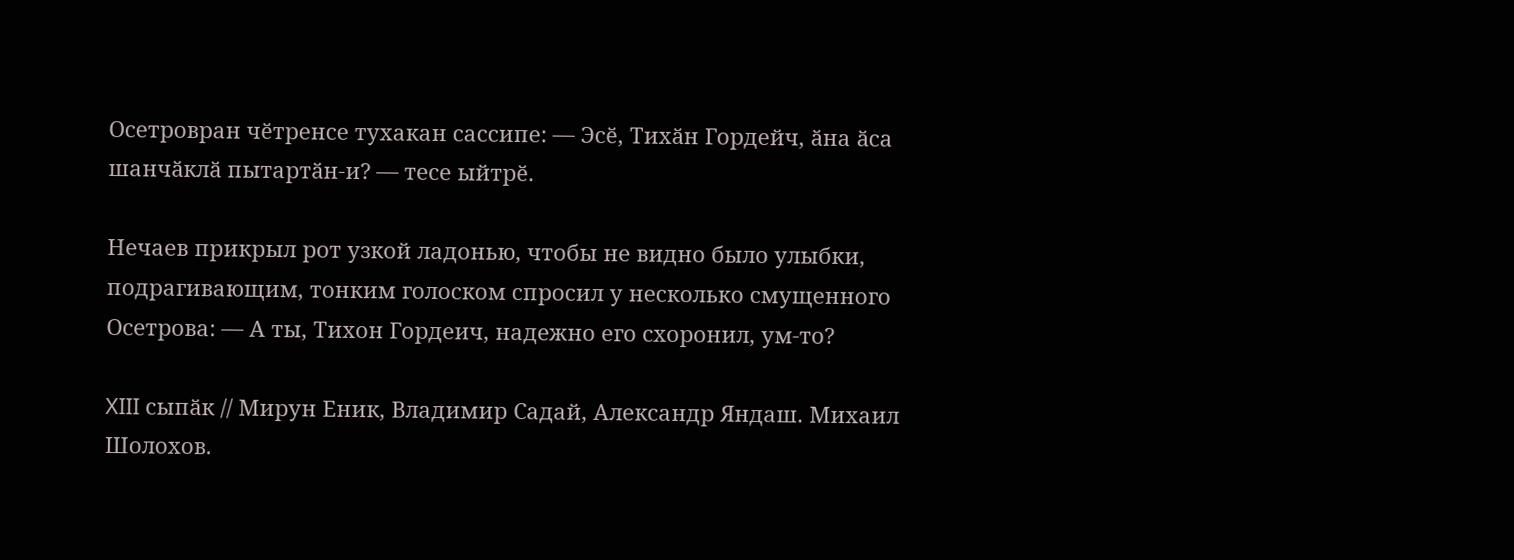Осетровран чӗтренсе тухакан сассипе: — Эсӗ, Тихӑн Гордейч, ӑна ӑса шанчӑклӑ пытартӑн-и? — тесе ыйтрӗ.

Нечаев прикрыл рот узкой ладонью, чтобы не видно было улыбки, подрагивающим, тонким голоском спросил у несколько смущенного Осетрова: — А ты, Тихон Гордеич, надежно его схоронил, ум-то?

XIII сыпӑк // Мирун Еник, Владимир Садай, Александр Яндаш. Михаил Шолохов.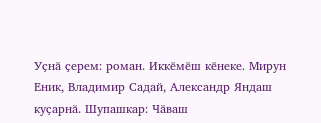Уҫнӑ ҫерем: роман. Иккӗмӗш кӗнеке. Мирун Еник, Владимир Садай, Александр Яндаш куҫарнӑ. Шупашкар: Чӑваш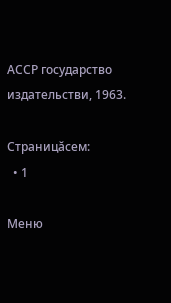АССР государство издательстви, 1963.

Страницăсем:
  • 1

Меню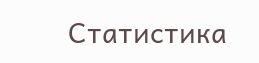Статистика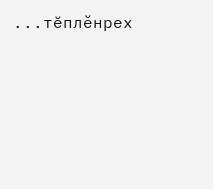...тĕплӗнрех